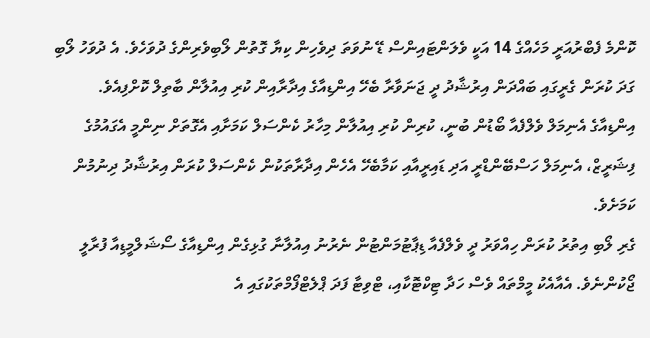ކޮންމެ ފެބްރުއަރީ މަހެއްގެ 14 އަކީ ވެލަންޓައިންސް ޑޭ ނުވަތަ ދިވެހިން ކިޔާ ގޮތުން ލޯބިވެރިންގެ ދުވަހެވެ. އެ ދުވަހު ލޯބި ގަދަ ކުރަން ގެރީގައި ބައްދަން އިރުޝާދު ދީ ޖަނަވާރާ ބެހޭ އިންޑިއާގެ އިދާރާއިން ކުރި އިއުލާން ބާތިލް ކޮށްފިއެވެ.
އިންޑިއާގެ އެނިމަލް ވެލްފެއާ ބޯޑުން ބުނީ، ކުރިން ކުރި އިއުލާން މިހާރު ކެންސަލް ކަމަށާއި އެގޮތަށް ނިންމީ އެގައުމުގެ ފިޝަރީޒް، އެނިމަލް ހަސްބޭންޑްރީ އަދި ޑައިރީއާއި ކަމާބެހޭ އެހެން އިދާރާތަކުން ކެންސަލް ކުރަން އިރުޝާދު ދިނުމުން ކަމަށެވެ.
ގެރި ލޯބި އިތުރު ކުރަން ހިއްވަރު ދީ ވެލްފެއާ ޑިޕާޓުމަންޓުން ނެރުނު އިއުލާނާ ގުޅިގެން އިންޑިއާގެ ސޯޝަލްމީޑިއާ ފުރާލީ ޖޯކުންނެވެ. އެއާއެކު މީމްތައް ވެސް ހަދާ ޓިކްޓޮކާއި، ޓްވިޓާ ފަދަ ޕްލެޓްފޯމްތަކުގައި އެ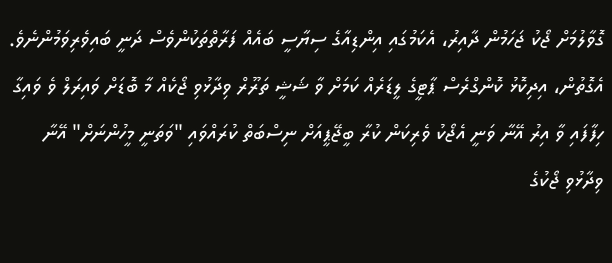ގޮވާލުމަށް ޖޯކު ޖަހަމުން ދާއިރު، އެކަމުގައި އިންޑިއާގެ ސިޔާސީ ބައެއް ފަރާތްތަކުންވެސް ދަނީ ބައިވެރިވަމުންނެވެ.
އެގޮތުން، އިދިކޮޅު ކޮންގްރެސް ޕާޓީގެ ލީޑަރެއް ކަމަށް ވާ ޝަޝީ ތަރޫރް ވިދާޅުވި ޖޯކެއް މާ ބޮޑަށް ވައިރަލް ވެ ވައިގާ ހިފާފައި ވާ އިރު އޭނާ ވަނީ އެޖޯކު ވެރިކަން ކުރާ ބީޖޭޕީއަށް ނިސްބަތް ކުރައްވައި "ވަތަނީ މީހުންނަށް" އޭނާ ވިދާޅުވި ޖޯކުގެ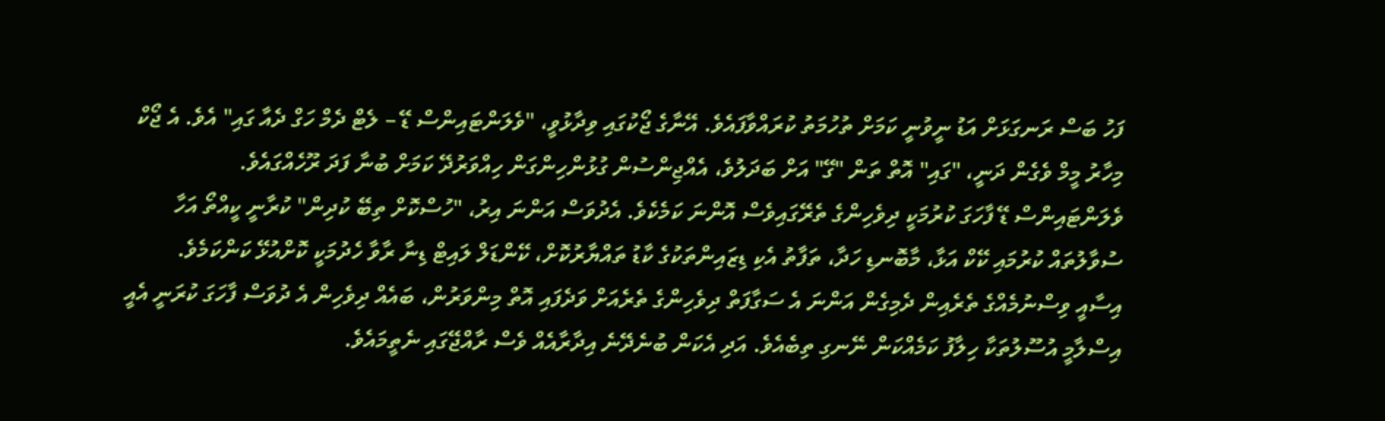ފަހު ބަސް ރަނގަޅަށް އަޑު ނީވުނީ ކަމަށް ތުހުމަތު ކުރައްވާފައެވެ. އޭނާގެ ޖޯކުގައި ވިދާޅުވީ، "ވެލަންޓައިންސް ޑޭ – ލެޓް ދެމް ހަގް ދެއާ ގައި" އެވެ. އެ ޖޯކް މިހާރު މީމް ވެގެން ދަނީ، "ގައި" އޮތް ތަން "ގޭ" އަށް ބަދަލުވެ، އެއްޖިންސުން ގުޅުންހިންގަން ހިއްވަރުދޭ ކަމަށް ބުނާ ފަދަ ރޫހެއްގައެވެ.
ވެލަންޓައިންސް ޑޭ ފާހަގަ ކުރުމަކީ ދިވެހިންގެ ތެރޭގައިވެސް އޮންނަ ކަމެކެވެ. އެދުވަސް އަންނަ އިރު، "ހުސްކޮށް ތިބޭ ކުދިން" ކުރާނީ ކީއްތޯ އަހާ ސުވާލުތައް ކުރުމައި ކޭކް އަޅާ، މާބޮނޑި ހަދާ، ތަފާތު އެކި ޑިޒައިންތަކުގެ ކާޑު ތައްޔާރުކޮށް، ކޭންޑަލް ލައިޓް ޑިނާ ރާވާ ހެދުމަކީ ކޮށްއުޅޭ ކަންކަމެވެ.
އިސާއީ ވިސްނުމެއްގެ ތެރެއިން ދެމިގެން އަންނަ އެ ސަގާފަތް ދިވެހިންގެ ތެރެއަށް ވަދެފައި އޮތް މިންވަރުން، ބައެއް ދިވެހިން އެ ދުވަސް ފާހަގަ ކުރަނީ އެއީ އިސްލާމީ އުސޫލުތަކާ ހިލާފު ކަމެއްކަން ނޭނގި ތިބެއެވެ. އަދި އެކަން ބުނެދޭނެ އިދާރާއެއް ވެސް ރާއްޖޭގައި ނެތީމައެވެ.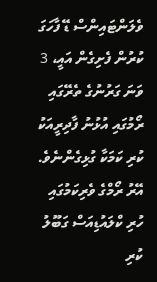ވެލަންޓައިންސް ޑޭ ފާހަގަ ކުރުން ފެށިގެން އައީ، 3 ވަނަ ގަރުނުގެ ތެރޭގައި ރޯމުގައި އުޅުނު ފާދިރީއަކު ކުރި ކަމަކާ ގުޅިގެންނެވެ. އޭރު ރޯމްގެ ވެރިކަމުގައި ހުރި ކްލައުޑިއަސް ގަބޫލު ކުރި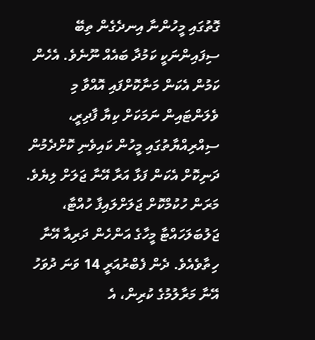ގޮތުގައި މީހުންނާ އިނދެގެން ތިބޭ ސިފައިންނަކީ ކަމުދާ ބައެއް ނޫނެވެ. އެހެން ކަމުން އެކަން މަނާކޮށްފައި އޮއްވާ މި ވެލަންޓައިން ނަމަކަށް ކިޔާ ފާދިރީ، ސިއްރިއްޔާތުގައި މީހުން ކައިވެނި ކޮށްދެމުން ދަނިކޮށް އެކަން ފަޅާ އަރާ އޭނާ ޖަލަށް ލިޔެވެ. މަރަން ހުކުމްކޮށް ޖަލަށްލައިފާ ހުއްޓާ، ޖަލުބަލަހައްޓާ މީހާގެ އަންހެން ދަރިއާ އޭނާ ހިތާވެއެވެ. ދެން ފެބްރުއަރީ 14 ވަނަ ދުވަހު އޭނާ މަރާލުމުގެ ކުރިން، އެ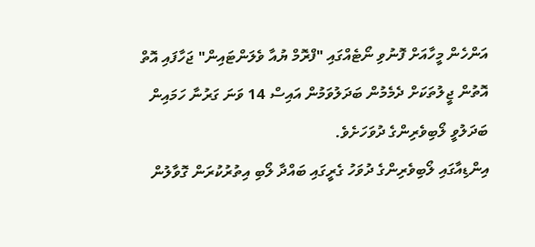އަންހެން މީހާއަށް ފޮނުވި ނޯޓެއްގައި "ފްރޮމް ޔުއާ ވެލަންޓައިން" ޖަހާފައި އޮތް އޮތުން ޖީލުތަކަށް ދެމެމުން ބަދަލުވަމުން އައިސް 14 ވަނަ ގަރުނާ ހަމައިން ބަދަލުވީ ލޯބިވެރިންގެ ދުވަހަށެވެ.
އިންޑިއާގައި ލޯބިވެރިންގެ ދުވަހު ގެރީގައި ބައްދާ ލޯބި އިތުރުކުރަން ގޮވާލުން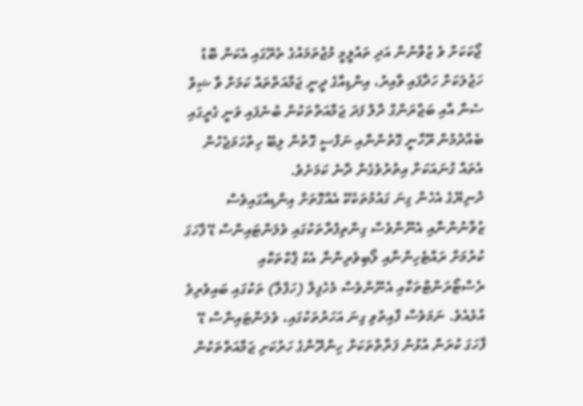ޖޯކަކަށް ވެ ޒުވާނުން އަދި ތައުލީމީ މުޖުތަމައުގެ ތެރޭގައި އެކަން ބޮޑު ހަޖުލަކަށް ހަދާފައި ވާއިރު، އިންޑިއާގެ ދީނީ ޖަމާއަތްތައް ކަމަށް ވާ ޝިވް ސެނާ އާއި ބަޖްރަންގް ދާލް ފަދަ ޖަމާއަތްތަކުން ބުނެފައި ވަނީ ގެރީގައި ބެއްދުމުން ރޫހާނީ ގޮތުންނާއި ނަފްސީ ގޮތުން ލިބޭ ހިތްހަމަޖެހުން އެތައް ގުނައަކަށް އިތުރުވެގެން ދާނެ ކަމަށެވެ.
ދުނިޔޭގެ އެހެން ގިނަ ގައުމުތަކެކޭ އެއްގޮތަށް އިންޑިއާގައިވެސް ޒުވާނުންނާއި އެނޫންވެސް ގިންތިފުރާތަކުގައި ވެލަންޓައިންސް ޑޭ ފާހަގަ ކުރުމަށް ރައްޓެހިންނާއި ލޯބިވެރިންނާ އެކު ޕާކްތަކާއި ރެސްޓޯރަންޓްތަކާއި އެނޫންވެސް މެހެފިލް (ހަފްލާ) ތަކުގައި ބައިވެރިވެ އުޅެއެވެ. ނަމަވެސް ފާއިތުވި ގިނަ އަހަރުތަކުގައި، ވެލަންޓައިންސް ޑޭ ފާހަގަ ކުރަން އުޅުނު ފަރާތްތަކަށް ހިންދޫންގެ ހަރުކަށި ޖަމާއަތްތަކުން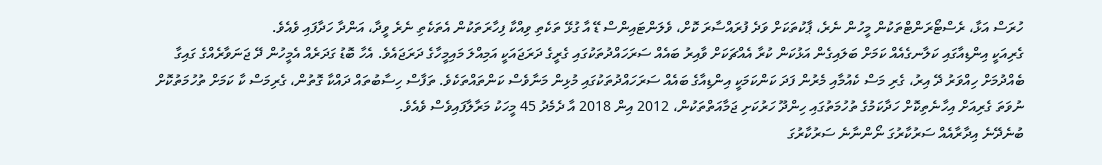ހުރަސް އަޅާ، ރެސްޓޯރަންޓްތަކުން މީހުން ނެރެ، ޕާކުތަކަށް ވަދެ ފުރައްސާރަ ކޮށް، ވެލަންޓައިންސް ޑޭ އާ ގުޅޭ ތަކެތި ވިއްކާ ފިހާރަތަކުން އެތަކެތި ނެރެ ވީދާ، އަންދާ ހަދާފައި ވެއެވެ.
ގެރިއަކީ އިންޑިއާގައި ކަލާނގެއެއް ކަމަށް ބަލައިގެން އަޅުކަން ކުރާ އެއްޗަކަށް ވާއިރު ބައެއް ސަރަހައްދުތަކުގައި ގެރީގެ ދަރަޖައަކީ އަމިއްލަ މައިމީހާގެ ދަރަޖައެވެ. އެހާ ބޮޑު ގަދަރެއް އެމީހުން ދޭ ޖަނަވާރެއްގެ ގައިގާ ބެއްދުމަށް ހިއްވަރު ދޭ އިރު، ގެރި މަސް ކެއުމާއި މެރުން ފަދަ ކަންކަމަކީ އިންޑިއާގެ ބައެއް ސަރަހައްދުތަކުގައި މުޅިން މަނާވެސް ކަންތައްތަކެވެ. ތަފާސް ހިސާބުތައް ދައްކާ ގޮތުން، ގެރިމަސް ކާ ކަމަށް ތުހުމަތުކޮށް ނުވަތަ ގެރިއަށް އިހާނެތިކޮށް ހަދާކަމުގެ ތުހުމަތުގައި ހިންދޫ ހަރުކަށި ޖަމާއަތްތަކުން، 2012 އިން 2018 އާ ދެމެދު 45 މީހަކު މަރާލާފައިވެސް ވެއެވެ.
ބުނެދޭނެ އިދާރާއެއް ސަރުކާރުގަ ނޯންނާނެ ސަރުކާރުގަ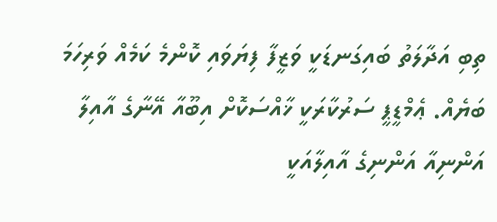ތިބި އަދާލަތު ބައިގަނޑަކީ ވަޒީފާ ފިޔަވައި ކޮންމެ ކަމެއް ވަރިހަމަ ބަޔެއް. ޢެމްޑީޕީ ސަރުކާރަކީ ޚާއްސަކޮށް އިބޫއާ އޭނާގެ އާއިލާ އަންނިއާ އަންނިގެ އާއިލާއަކީ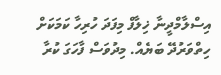އިސްލާމްދީނާ ޚިލާފް މިފަދަ ހުރިހާ ކަމަކަށް ހިތްވަރުދޭ ބަޔެއް. މިދުވަސް ފާހަގަ ކުރާ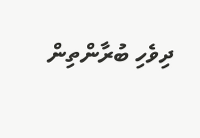ދިވެހި ބުރާންތިން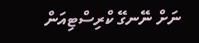ނަށް ނޭނގޭ ކްރިސްޓިއަން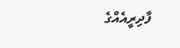ފާދިރީއެއްގެ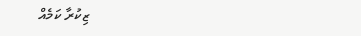ޒިކުރާ ކަމެއް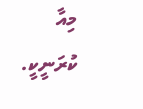މިއާ ކުރަނީކީ.